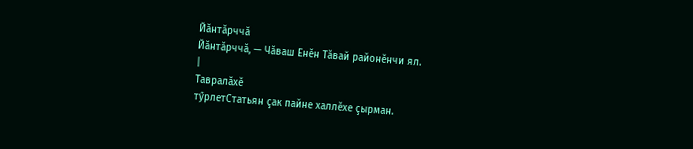Йăнтăрччă
Йăнтăрччă, — Чăваш Енĕн Тăвай районĕнчи ял.
|
Тавралăхĕ
тӳрлетСтатьян çак пайне халлĕхе çырман.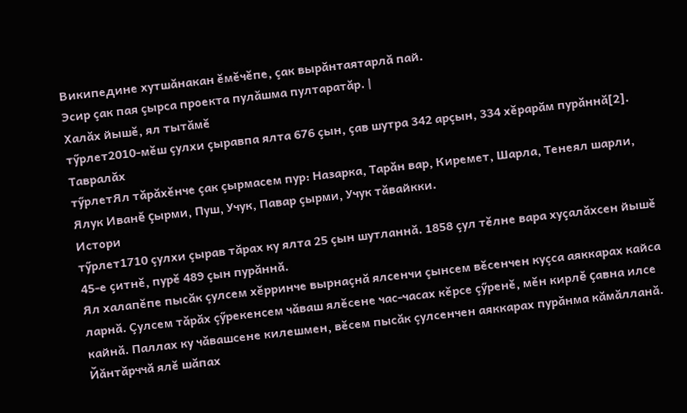Википедине хутшăнакан ĕмĕчĕпе, çак вырăнтаятарлă пай.
Эсир çак пая çырса проекта пулăшма пултаратăр. |
Халăх йышĕ, ял тытăмĕ
тӳрлет2010-мĕш çулхи çыравпа ялта 676 çын, çав шутра 342 арçын, 334 хĕрарăм пурăннă[2].
Тавралăх
тӳрлетЯл тăрăхĕнче çак çырмасем пур: Назарка, Тарăн вар, Киремет, Шарла, Тенеял шарли, Ялук Иванĕ çырми, Пуш, Учук, Павар çырми, Учук тăвайкки.
Истори
тӳрлет1710 çулхи çырав тăрах ку ялта 25 çын шутланнă. 1858 çул тĕлне вара хуçалăхсен йышĕ 45-е çитнĕ, пурĕ 489 çын пурăннă.
Ял халапĕпе пысăк çулсем хĕрринче вырнаçнă ялсенчи çынсем вĕсенчен куçса аяккарах кайса ларнă. Çулсем тăрăх çӳрекенсем чăваш ялĕсене час-часах кĕрсе çӳренĕ, мĕн кирлĕ çавна илсе кайнă. Паллах ку чăвашсене килешмен, вĕсем пысăк çулсенчен аяккарах пурăнма кăмăлланă.
Йăнтăрччă ялĕ шăпах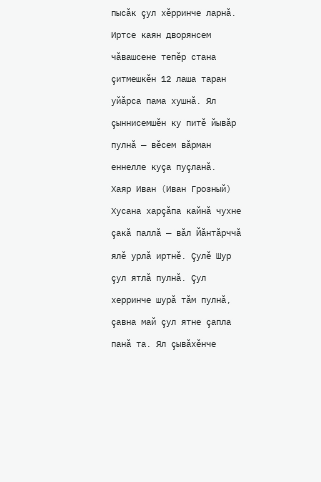пысăк çул хĕрринче ларнă. Иртсе каян дворянсем чăвашсене тепĕр стана çитмешкĕн 12 лаша таран уйăрса пама хушнă. Ял çыннисемшĕн ку питĕ йывăр пулнă — вĕсем вăрман еннелле куçа пуçланă.
Хаяр Иван (Иван Грозный) Хусана харçăпа кайнă чухне çакă паллă — вăл Йăнтăрччă ялĕ урлă иртнĕ. Çулĕ Шур çул ятлă пулнă. Çул херринче шурă тăм пулнă, çавна май çул ятне çапла панă та. Ял çывăхĕнче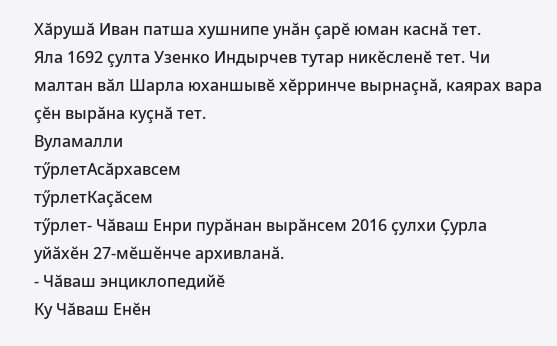Хăрушă Иван патша хушнипе унăн çарĕ юман каснă тет.
Яла 1692 çулта Узенко Индырчев тутар никĕсленĕ тет. Чи малтан вăл Шарла юханшывĕ хĕрринче вырнаçнă, каярах вара çĕн вырăна куçнă тет.
Вуламалли
тӳрлетАсăрхавсем
тӳрлетКаçăсем
тӳрлет- Чăваш Енри пурăнан вырăнсем 2016 ҫулхи Ҫурла уйӑхӗн 27-мӗшӗнче архивланӑ.
- Чăваш энциклопедийĕ
Ку Чăваш Енĕн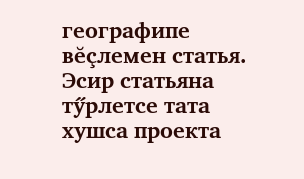географипе вĕçлемен статья. Эсир статьяна тӳрлетсе тата хушса проекта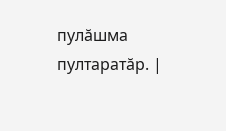пулăшма пултаратăр. |